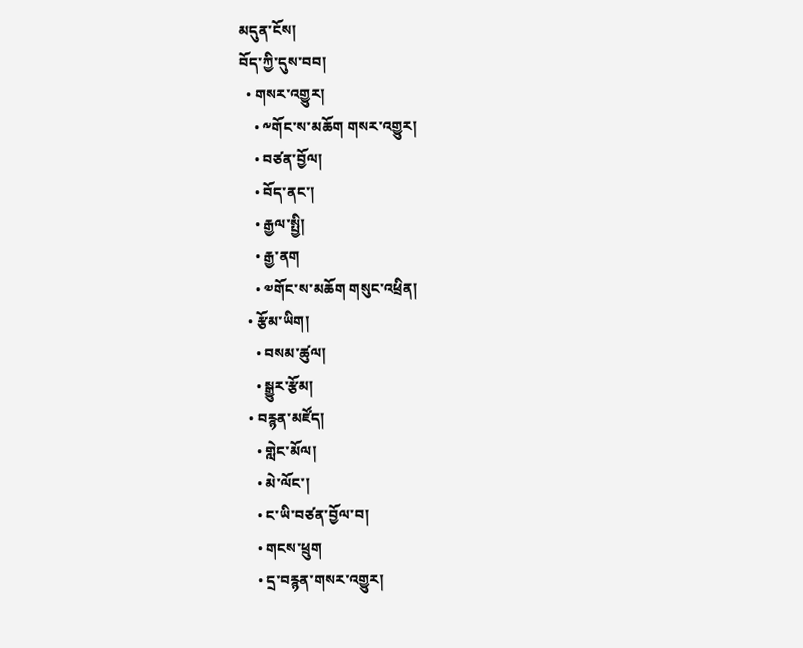མདུན་ངོས།
བོད་ཀྱི་དུས་བབ།
  • གསར་འགྱུར།
    • ༸གོང་ས་མཆོག གསར་འགྱུར།
    • བཙན་བྱོལ།
    • བོད་ནང་།
    • རྒྱལ་སྤྱི།
    • རྒྱ་ནག
    • ༧གོང་ས་མཆོག གསུང་འཕྲིན།
  • རྩོམ་ཡིག།
    • བསམ་ཚུལ།
    • སྒྱུར་རྩོམ།
  • བརྙན་མཛོད།
    • གླེང་མོལ།
    • མེ་ལོང་།
    • ང་ཡི་བཙན་བྱོལ་བ།
    • གངས་ཕྲུག
    • དྲ་བརྙན་གསར་འགྱུར།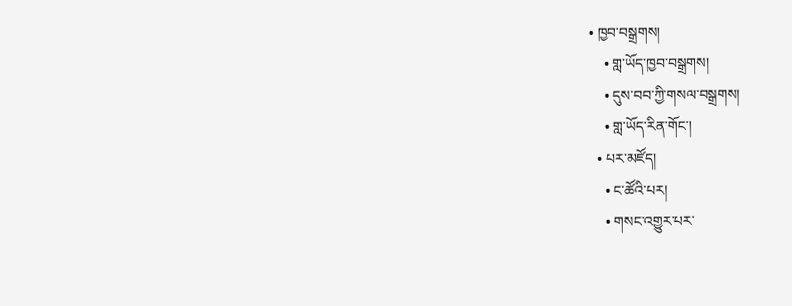• ཁྱབ་བསྒྲགས།
    • གླ་ཡོད་ཁྱབ་བསྒྲགས།
    • དུས་བབ་ཀྱི་གསལ་བསྒྲགས།
    • གླ་ཡོད་རིན་གོང་།
  • པར་མཛོད།
    • ང་ཚོའི་པར།
    • གསང་འགྱུར་པར་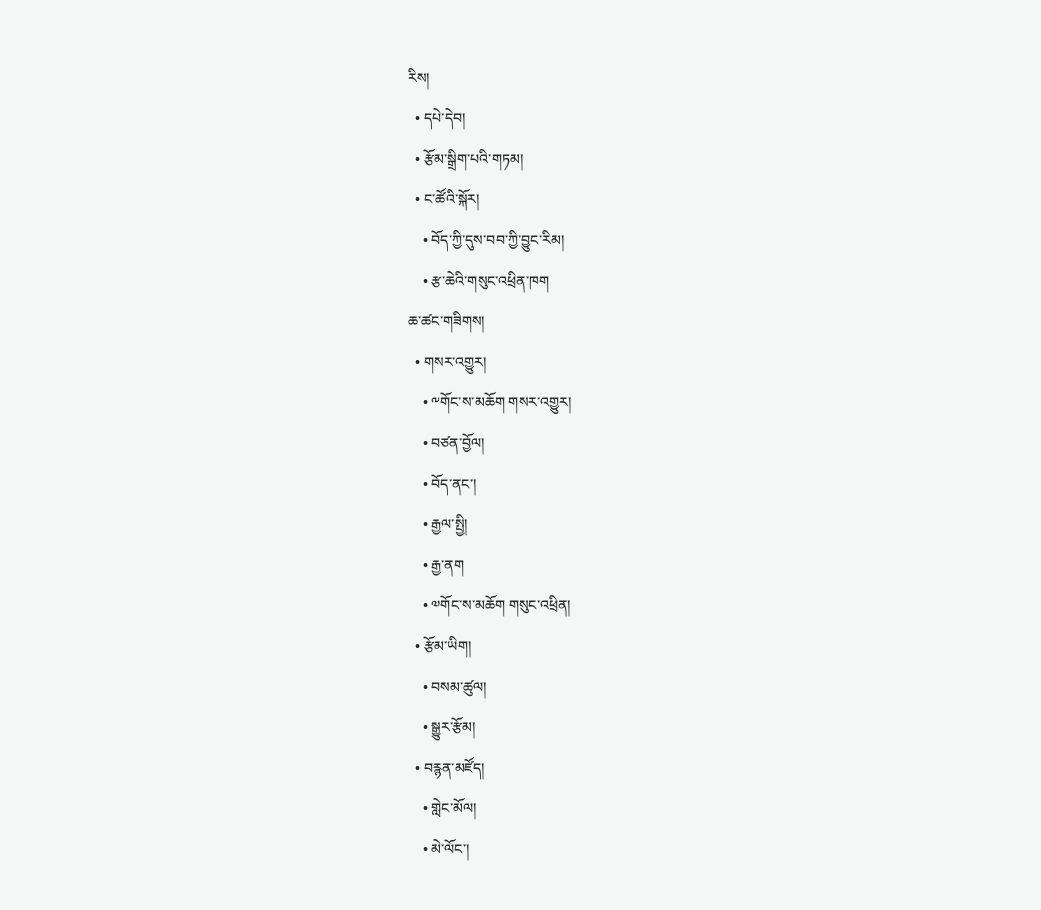རིས།
  • དཔེ་དེབ།
  • རྩོམ་སྒྲིག་པའི་གཏམ།
  • ང་ཚོའི་སྐོར།
    • བོད་ཀྱི་དུས་བབ་ཀྱི་བྱུང་རིམ།
    • རྩ་ཆེའི་གསུང་འཕྲིན་ཁག
ཆ་ཚང་གཟིགས།
  • གསར་འགྱུར།
    • ༸གོང་ས་མཆོག གསར་འགྱུར།
    • བཙན་བྱོལ།
    • བོད་ནང་།
    • རྒྱལ་སྤྱི།
    • རྒྱ་ནག
    • ༧གོང་ས་མཆོག གསུང་འཕྲིན།
  • རྩོམ་ཡིག།
    • བསམ་ཚུལ།
    • སྒྱུར་རྩོམ།
  • བརྙན་མཛོད།
    • གླེང་མོལ།
    • མེ་ལོང་།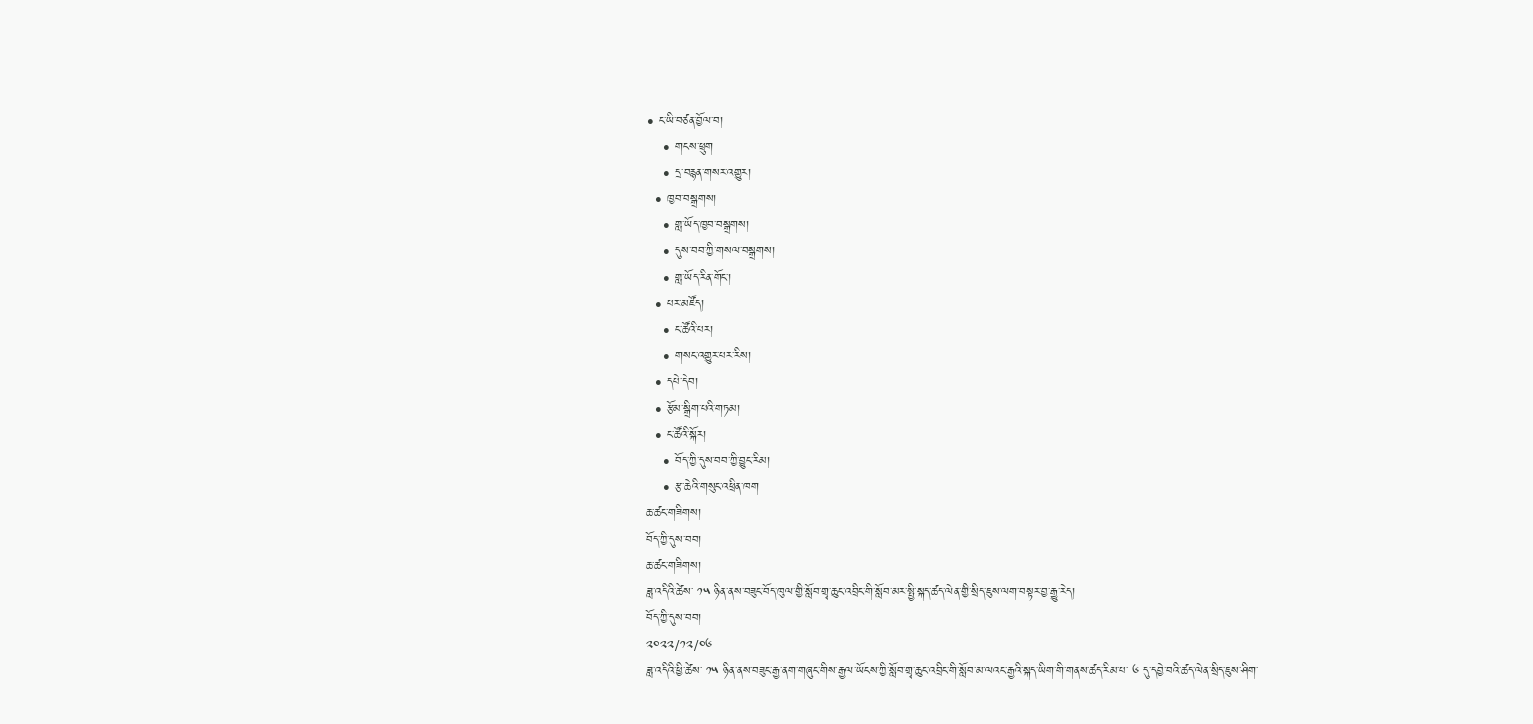• ང་ཡི་བཙན་བྱོལ་བ།
    • གངས་ཕྲུག
    • དྲ་བརྙན་གསར་འགྱུར།
  • ཁྱབ་བསྒྲགས།
    • གླ་ཡོད་ཁྱབ་བསྒྲགས།
    • དུས་བབ་ཀྱི་གསལ་བསྒྲགས།
    • གླ་ཡོད་རིན་གོང་།
  • པར་མཛོད།
    • ང་ཚོའི་པར།
    • གསང་འགྱུར་པར་རིས།
  • དཔེ་དེབ།
  • རྩོམ་སྒྲིག་པའི་གཏམ།
  • ང་ཚོའི་སྐོར།
    • བོད་ཀྱི་དུས་བབ་ཀྱི་བྱུང་རིམ།
    • རྩ་ཆེའི་གསུང་འཕྲིན་ཁག
ཆ་ཚང་གཟིགས།
བོད་ཀྱི་དུས་བབ།
ཆ་ཚང་གཟིགས།
ཟླ་འདིའི་ཚེས་ ༡༥ ཉིན་ནས་བཟུང་བོད་ཁུལ་གྱི་སློབ་གྲྭ་ཆུང་འབྲིང་གི་སློབ་མར་སྤྱི་སྐད་ཚད་ལེན་གྱི་སྲིད་ཇུས་ལག་བསྟར་བྱ་རྒྱུ་རེད།
བོད་ཀྱི་དུས་བབ།
༢༠༢༢/༡༢/༠༦
ཟླ་འདིའི་ཕྱི་ཚེས་ ༡༥ ཉིན་ནས་བཟུང་རྒྱ་ནག་གཞུང་གིས་རྒྱལ་ཡོངས་ཀྱི་སློབ་གྲྭ་ཆུང་འབྲིང་གི་སློབ་མ་ལའང་རྒྱའི་སྐད་ཡིག་གི་གནས་ཚད་རིམ་པ་ ༦ དུ་དབྱེ་བའི་ཚད་ལེན་སྲིད་ཇུས་ཤིག་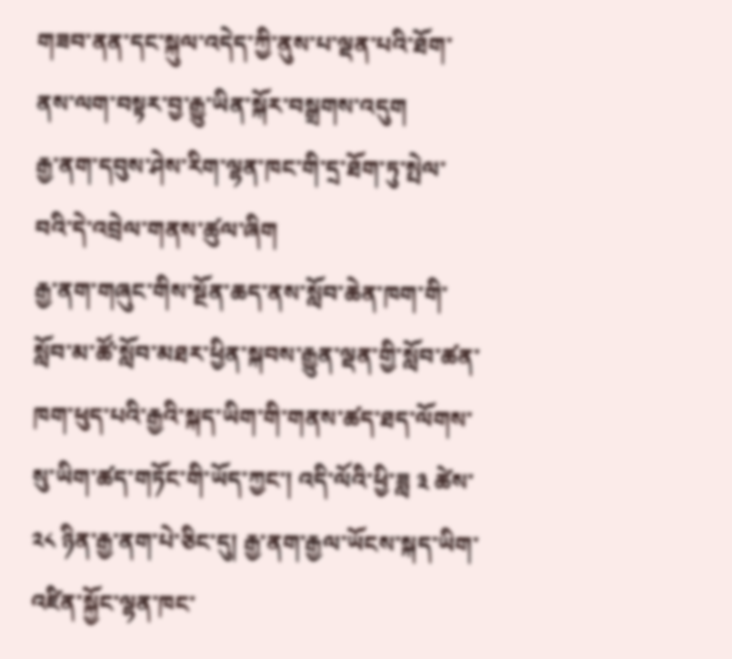གཟབ་ནན་དང་སྐུལ་འདེད་ཀྱི་ནུས་པ་ལྡན་པའི་ཐོག་ནས་ལག་བསྟར་བྱ་རྒྱུ་ཡིན་སྐོར་བསྒྲགས་འདུག
རྒྱ་ནག་དབུས་ཤེས་རིག་ལྷན་ཁང་གི་དྲ་ཐོག་ཏུ་སྤེལ་བའི་དེ་འབྲེལ་གནས་ཚུལ་ཞིག
རྒྱ་ནག་གཞུང་གིས་སྔོན་ཆད་ནས་སློབ་ཆེན་ཁག་གི་སློབ་མ་ཚོ་སློབ་མཐར་ཕྱིན་སྐབས་རྒྱུན་ལྡན་གྱི་སློབ་ཚན་ཁག་ཕུད་པའི་རྒྱའི་སྐད་ཡིག་གི་གནས་ཚད་ཐད་ལོགས་སུ་ཡིག་ཚད་གཏོང་གི་ཡོད་ཀྱང་། འདི་ལོའི་ཕྱི་ཟླ ༣ ཚེས་ ༢༨ ཉིན་རྒྱ་ནག་པེ་ཅིང་དུ། རྒྱ་ནག་རྒྱལ་ཡོངས་སྐད་ཡིག་འཛིན་སྐྱོང་ལྷན་ཁང་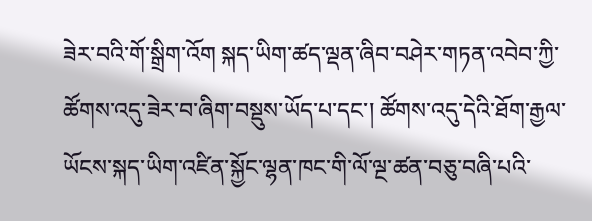ཟེར་བའི་གོ་སྒྲིག་འོག སྐད་ཡིག་ཚད་ལྡན་ཞིབ་བཤེར་གཏན་འབེབ་ཀྱི་ཚོགས་འདུ་ཟེར་བ་ཞིག་བསྡུས་ཡོད་པ་དང་། ཚོགས་འདུ་དེའི་ཐོག་རྒྱལ་ཡོངས་སྐད་ཡིག་འཛིན་སྐྱོང་ལྷན་ཁང་གི་ལོ་ལྔ་ཚན་བཅུ་བཞི་པའི་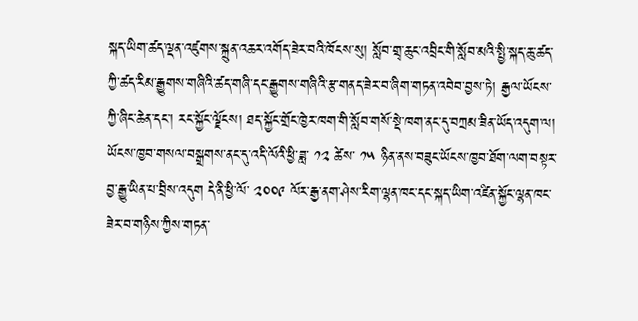སྐད་ཡིག་ཚད་ལྡན་འཛུགས་སྐྲུན་འཆར་འགོད་ཟེར་བའི་ཁོངས་སུ། སློབ་གྲྭ་ཆུང་འབྲིང་གི་སློབ་མའི་སྤྱི་སྐད་ཆུ་ཚད་ཀྱི་ཚད་རིམ་རྒྱུགས་གཞིའི་ཚད་གཞི་དང་རྒྱུགས་གཞིའི་རྩ་གནད་ཟེར་བ་ཞིག་གཏན་འབེབ་བྱས་ཏེ། རྒྱལ་ཡོངས་ཀྱི་ཞིང་ཆེན་དང་། རང་སྐྱོང་ལྗོངས། ཐད་སྐྱོང་གྲོང་ཁྱེར་ཁག་གི་སློབ་གསོ་སྡེ་ཁག་ནང་དུ་བཀྲམ་ཟིན་ཡོད་འདུག་ལ། ཡོངས་ཁྱབ་གསལ་བསྒྲགས་ནང་དུ་འདི་ལོའི་ཕྱི་ཟླ་ ༡༢ ཚེས་ ༡༥ ཉིན་ནས་བཟུང་ཡོངས་ཁྱབ་ཐོག་ལག་བསྟར་བྱ་རྒྱུ་ཡིན་པ་བྲིས་འདུག དེ་ནི་ཕྱི་ལོ་ ༢༠༠༩ ལོར་རྒྱ་ནག་ཤེས་རིག་ལྷན་ཁང་དང་སྐད་ཡིག་འཛིན་སྐྱོང་ལྷན་ཁང་ཟེར་བ་གཉིས་ཀྱིས་གཏན་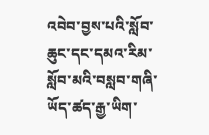འབེབ་བྱས་པའི་སློབ་ཆུང་དང་དམའ་རིམ་སློབ་མའི་བསླབ་གཞི་ཡོད་ཚད་རྒྱ་ཡིག་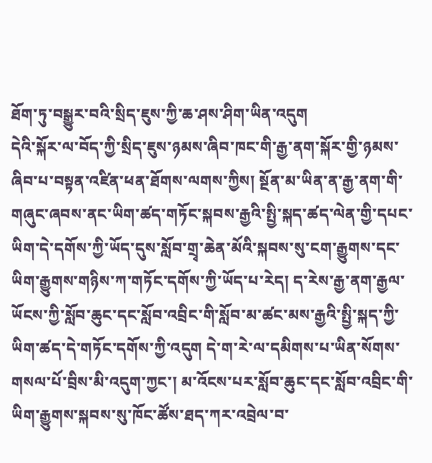ཐོག་ཏུ་བསྒྱུར་བའི་སྲིད་ཇུས་ཀྱི་ཆ་ཤས་ཤིག་ཡིན་འདུག
དེའི་སྐོར་ལ་བོད་ཀྱི་སྲིད་ཇུས་ཉམས་ཞིབ་ཁང་གི་རྒྱ་ནག་སྐོར་གྱི་ཉམས་ཞིབ་པ་བསྟན་འཛིན་ཕན་ཐོགས་ལགས་ཀྱིས། སྔོན་མ་ཡིན་ན་རྒྱ་ནག་གི་གཞུང་ཞབས་ནང་ཡིག་ཚད་གཏོང་སྐབས་རྒྱའི་སྤྱི་སྐད་ཚད་ལེན་གྱི་དཔང་ཡིག་དེ་དགོས་ཀྱི་ཡོད་དུས་སློབ་གྲྭ་ཆེན་མོའི་སྐབས་སུ་ངག་རྒྱུགས་དང་ཡིག་རྒྱུགས་གཉིས་ཀ་གཏོང་དགོས་ཀྱི་ཡོད་པ་རེད། ད་རེས་རྒྱ་ནག་རྒྱལ་ཡོངས་ཀྱི་སློབ་ཆུང་དང་སློབ་འབྲིང་གི་སློབ་མ་ཚང་མས་རྒྱའི་སྤྱི་སྐད་ཀྱི་ཡིག་ཚད་དེ་གཏོང་དགོས་ཀྱི་འདུག དེ་ག་རེ་ལ་དམིགས་པ་ཡིན་སོགས་གསལ་པོ་བྲིས་མི་འདུག་ཀྱང་། མ་འོངས་པར་སློབ་ཆུང་དང་སློབ་འབྲིང་གི་ཡིག་རྒྱུགས་སྐབས་སུ་ཁོང་ཚོས་ཐད་ཀར་འབྲེལ་བ་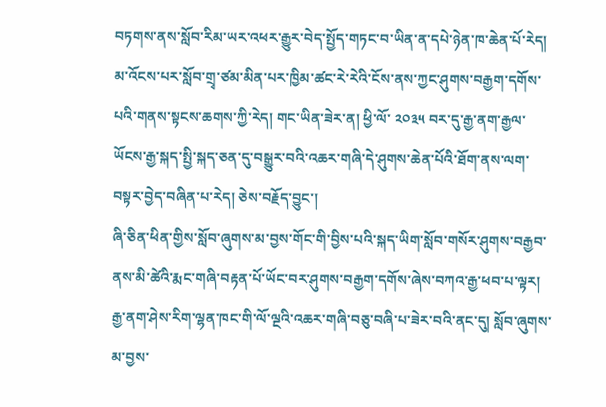བཏགས་ནས་སློབ་རིམ་ཡར་འཕར་རྒྱུར་བེད་སྤྱོད་གཏང་བ་ཡིན་ན་དཔེ་ཉེན་ཁ་ཆེན་པོ་རེད། མ་འོངས་པར་སློབ་གྲྭ་ཙམ་མིན་པར་ཁྱིམ་ཚང་རེ་རེའི་ངོས་ནས་ཀྱང་ཤུགས་བརྒྱག་དགོས་པའི་གནས་སྟངས་ཆགས་ཀྱི་རེད། གང་ཡིན་ཟེར་ན། ཕྱི་ལོ་ ༢༠༣༥ བར་དུ་རྒྱ་ནག་རྒྱལ་ཡོངས་རྒྱ་སྐད་སྤྱི་སྐད་ཅན་དུ་བསྒྱུར་བའི་འཆར་གཞི་དེ་ཤུགས་ཆེན་པོའི་ཐོག་ནས་ལག་བསྟར་བྱེད་བཞིན་པ་རེད། ཅེས་བརྗོད་བྱུང་།
ཞི་ཅིན་ཕིན་གྱིས་སློབ་ཞུགས་མ་བྱས་གོང་གི་བྱིས་པའི་སྐད་ཡིག་སློབ་གསོར་ཤུགས་བརྒྱབ་ནས་མི་ཚེའི་རྨང་གཞི་བརྟན་པོ་ཡོང་བར་ཤུགས་བརྒྱག་དགོས་ཞེས་བཀའ་རྒྱ་ཕབ་པ་ལྟར། རྒྱ་ནག་ཤེས་རིག་ལྷན་ཁང་གི་ལོ་ལྔའི་འཆར་གཞི་བཅུ་བཞི་པ་ཟེར་བའི་ནང་དུ། སློབ་ཞུགས་མ་བྱས་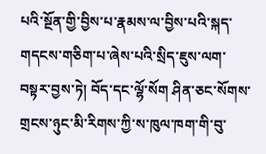པའི་སྔོན་གྱི་བྱིས་པ་རྣམས་ལ་བྱིས་པའི་སྐད་གདངས་གཅིག་པ་ཞེས་པའི་སྲིད་ཇུས་ལག་བསྟར་བྱས་ཏེ། བོད་དང་ལྷོ་སོག ཤིན་ཅང་སོགས་གྲངས་ཉུང་མི་རིགས་ཀྱི་ས་ཁུལ་ཁག་གི་བུ་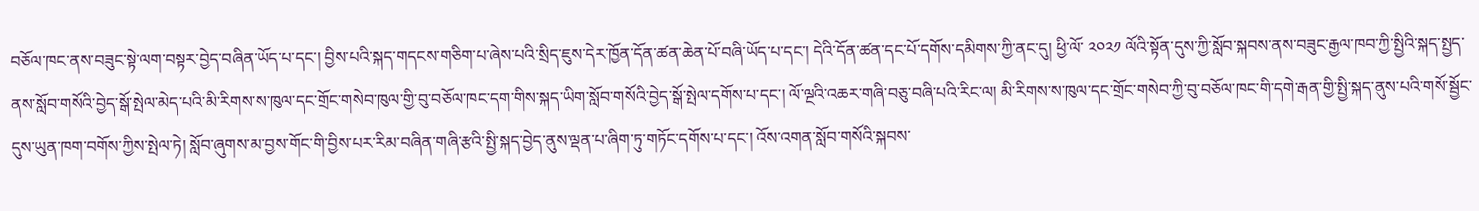བཅོལ་ཁང་ནས་བཟུང་སྟེ་ལག་བསྟར་བྱེད་བཞིན་ཡོད་པ་དང་། བྱིས་པའི་སྐད་གདངས་གཅིག་པ་ཞེས་པའི་སྲིད་ཇུས་དེར་ཁྱོན་དོན་ཚན་ཆེན་པོ་བཞི་ཡོད་པ་དང་། དེའི་དོན་ཚན་དང་པོ་དགོས་དམིགས་ཀྱི་ནང་དུ། ཕྱི་ལོ་ ༢༠༢༡ ལོའི་སྟོན་དུས་ཀྱི་སློབ་སྐབས་ནས་བཟུང་རྒྱལ་ཁབ་ཀྱི་སྤྱིའི་སྐད་སྤྱད་ནས་སློབ་གསོའི་བྱེད་སྒོ་སྤེལ་མེད་པའི་མི་རིགས་ས་ཁུལ་དང་གྲོང་གསེབ་ཁུལ་གྱི་བུ་བཅོལ་ཁང་དག་གིས་སྐད་ཡིག་སློབ་གསོའི་བྱེད་སྒོ་སྤེལ་དགོས་པ་དང་། ལོ་ལྔའི་འཆར་གཞི་བཅུ་བཞི་པའི་རིང་ལ། མི་རིགས་ས་ཁུལ་དང་གྲོང་གསེབ་ཀྱི་བུ་བཅོལ་ཁང་གི་དགེ་རྒན་གྱི་སྤྱི་སྐད་ནུས་པའི་གསོ་སྦྱོང་དུས་ཡུན་ཁག་བགོས་ཀྱིས་སྤེལ་ཏེ། སློབ་ཞུགས་མ་བྱས་གོང་གི་བྱིས་པར་རིམ་བཞིན་གཞི་རྩའི་སྤྱི་སྐད་བྱེད་ནུས་ལྡན་པ་ཞིག་ཏུ་གཏོང་དགོས་པ་དང་། འོས་འགན་སློབ་གསོའི་སྐབས་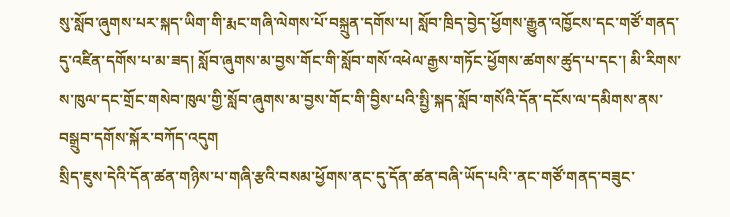སུ་སློབ་ཞུགས་པར་སྐད་ཡིག་གི་རྨང་གཞི་ལེགས་པོ་བསྐྲུན་དགོས་པ། སློབ་ཁྲིད་བྱེད་ཕྱོགས་རྒྱུན་འཁྱོངས་དང་གཙོ་གནད་དུ་འཛིན་དགོས་པ་མ་ཟད། སློབ་ཞུགས་མ་བྱས་གོང་གི་སློབ་གསོ་འཕེལ་རྒྱས་གཏོང་ཕྱོགས་ཚགས་ཚུད་པ་དང་། མི་རིགས་ས་ཁུལ་དང་གྲོང་གསེབ་ཁུལ་གྱི་སློབ་ཞུགས་མ་བྱས་གོང་གི་བྱིས་པའི་སྤྱི་སྐད་སློབ་གསོའི་དོན་དངོས་ལ་དམིགས་ནས་བསྒྲུབ་དགོས་སྐོར་བཀོད་འདུག
སྲིད་ཇུས་དེའི་དོན་ཚན་གཉིས་པ་གཞི་རྩའི་བསམ་ཕྱོགས་ནང་དུ་དོན་ཚན་བཞི་ཡོད་པའི་་ནང་གཙོ་གནད་བཟུང་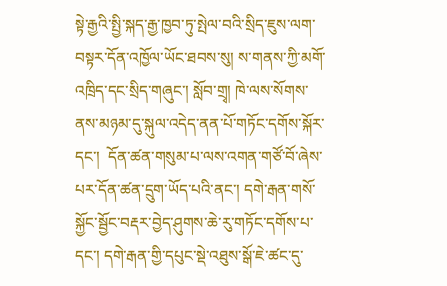སྟེ་རྒྱའི་སྤྱི་སྐད་རྒྱ་ཁྱབ་ཏུ་སྤེལ་བའི་སྲིད་ཇུས་ལག་བསྟར་དོན་འཁྱོལ་ཡོང་ཐབས་སུ། ས་གནས་ཀྱི་མགོ་འཁྲིད་དང་སྲིད་གཞུང་། སློབ་གྲྭ། ཁེ་ལས་སོགས་ནས་མཉམ་དུ་སྐུལ་འདེད་ནན་པོ་གཏོང་དགོས་སྐོར་དང་།  དོན་ཚན་གསུམ་པ་ལས་འགན་གཙོ་བོ་ཞེས་པར་དོན་ཚན་དྲུག་ཡོད་པའི་ནང་། དགེ་རྒན་གསོ་སྐྱོང་སྦྱོང་བརྡར་བྱེད་ཤུགས་ཆེ་རུ་གཏོང་དགོས་པ་དང་། དགེ་རྒན་གྱི་དཔུང་སྡེ་འཐུས་སྒོ་ཇེ་ཚང་དུ་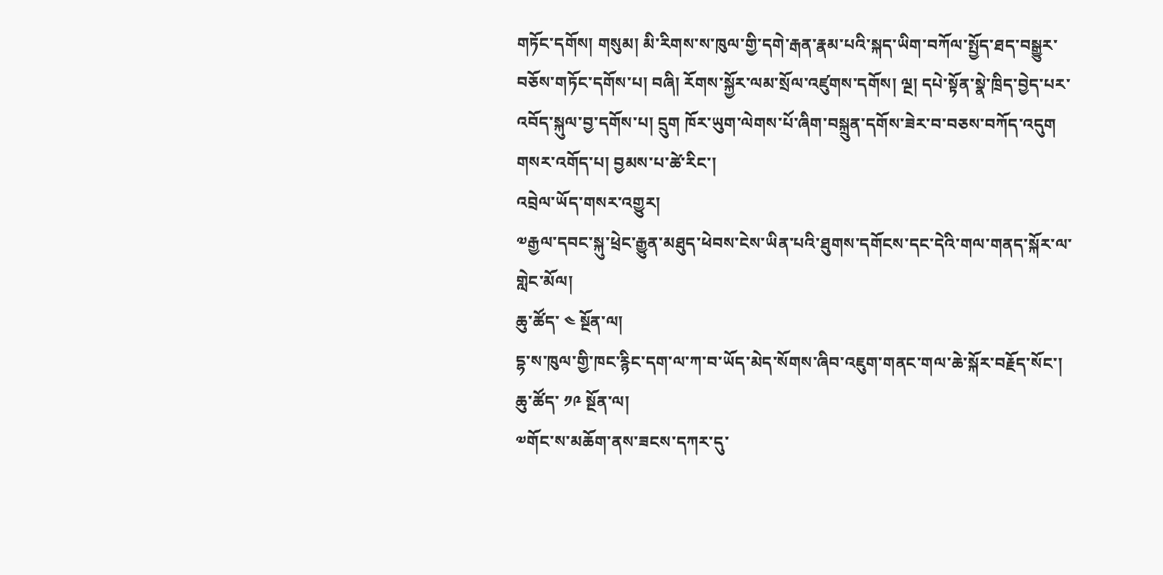གཏོང་དགོས། གསུམ། མི་རིགས་ས་ཁུལ་གྱི་དགེ་རྒན་རྣམ་པའི་སྐད་ཡིག་བཀོལ་སྤྱོད་ཐད་བསྒྱུར་བཅོས་གཏོང་དགོས་པ། བཞི། རོགས་སྐྱོར་ལམ་སྲོལ་འཛུགས་དགོས། ལྔ། དཔེ་སྟོན་སྣེ་ཁྲིད་བྱེད་པར་འབོད་སྐུལ་བྱ་དགོས་པ། དྲུག ཁོར་ཡུག་ལེགས་པོ་ཞིག་བསྐྲུན་དགོས་ཟེར་བ་བཅས་བཀོད་འདུག
གསར་འགོད་པ། བྱམས་པ་ཚེ་རིང་།
འབྲེལ་ཡོད་གསར་འགྱུར།
༧རྒྱལ་དབང་སྐུ་ཕྲེང་རྒྱུན་མཐུད་ཕེབས་ངེས་ཡིན་པའི་ཐུགས་དགོངས་དང་དེའི་གལ་གནད་སྐོར་ལ་གླེང་མོལ།
ཆུ་ཚོད་ ༤ སྔོན་ལ།
དྷ་ས་ཁུལ་གྱི་ཁང་རྙིང་དག་ལ་ཀ་བ་ཡོད་མེད་སོགས་ཞིབ་འཇུག་གནང་གལ་ཆེ་སྐོར་བརྗོད་སོང་།
ཆུ་ཚོད་ ༡༩ སྔོན་ལ།
༧གོང་ས་མཆོག་ནས་ཟངས་དཀར་དུ་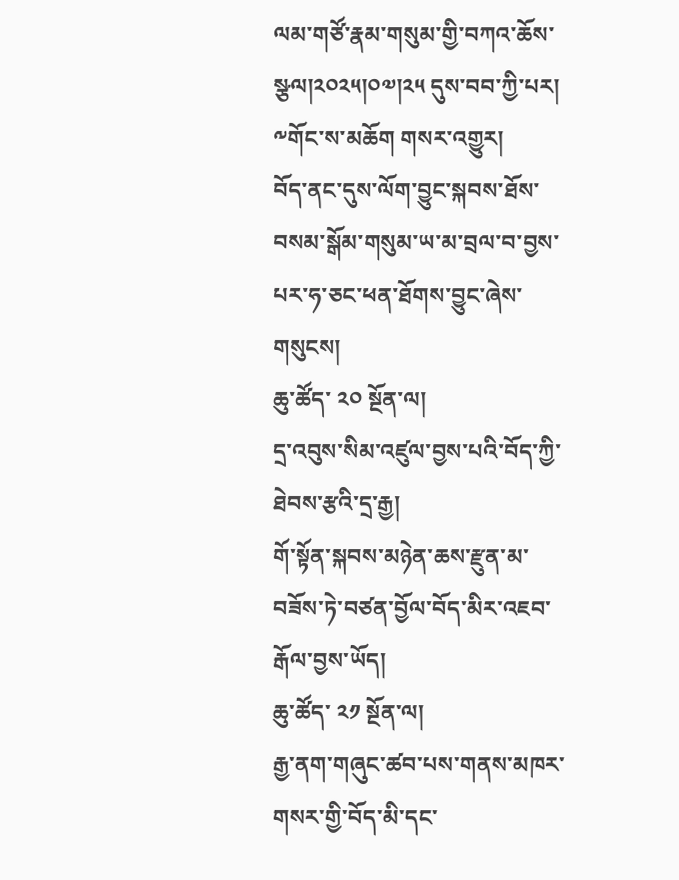ལམ་གཙོ་རྣམ་གསུམ་གྱི་བཀའ་ཆོས་སྩལ།༢༠༢༥།༠༧།༢༥ དུས་བབ་ཀྱི་པར།
༸གོང་ས་མཆོག གསར་འགྱུར།
བོད་ནང་དུས་ལོག་བྱུང་སྐབས་ཐོས་བསམ་སྒོམ་གསུམ་ཡ་མ་བྲལ་བ་བྱས་པར་ཧ་ཅང་ཕན་ཐོགས་བྱུང་ཞེས་གསུངས།
ཆུ་ཚོད་ ༢༠ སྔོན་ལ།
དྲ་འབུས་སིམ་འཛུལ་བྱས་པའི་བོད་ཀྱི་ཐེབས་རྩའི་དྲ་རྒྱ།
གོ་སྟོན་སྐབས་མཉེན་ཆས་རྫུན་མ་བཟོས་ཏེ་བཙན་བྱོལ་བོད་མིར་འཇབ་རྒོལ་བྱས་ཡོད།
ཆུ་ཚོད་ ༢༡ སྔོན་ལ།
རྒྱ་ནག་གཞུང་ཚབ་པས་གནས་མཁར་གསར་གྱི་བོད་མི་དང་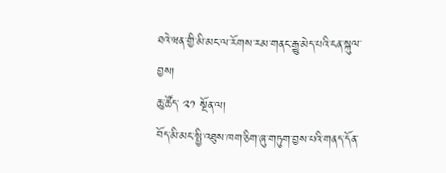ཐའེ་ཝན་གྱི་མི་མང་ལ་རོགས་རམ་གནང་རྒྱུ་མེད་པའི་ངན་སྐུལ་བྱས།
ཆུ་ཚོད་ ༢༡ སྔོན་ལ།
བོད་མི་མང་སྤྱི་འཐུས་ཁག་ཅིག་ཞུ་གཏུག་བྱས་པའི་གནད་དོན་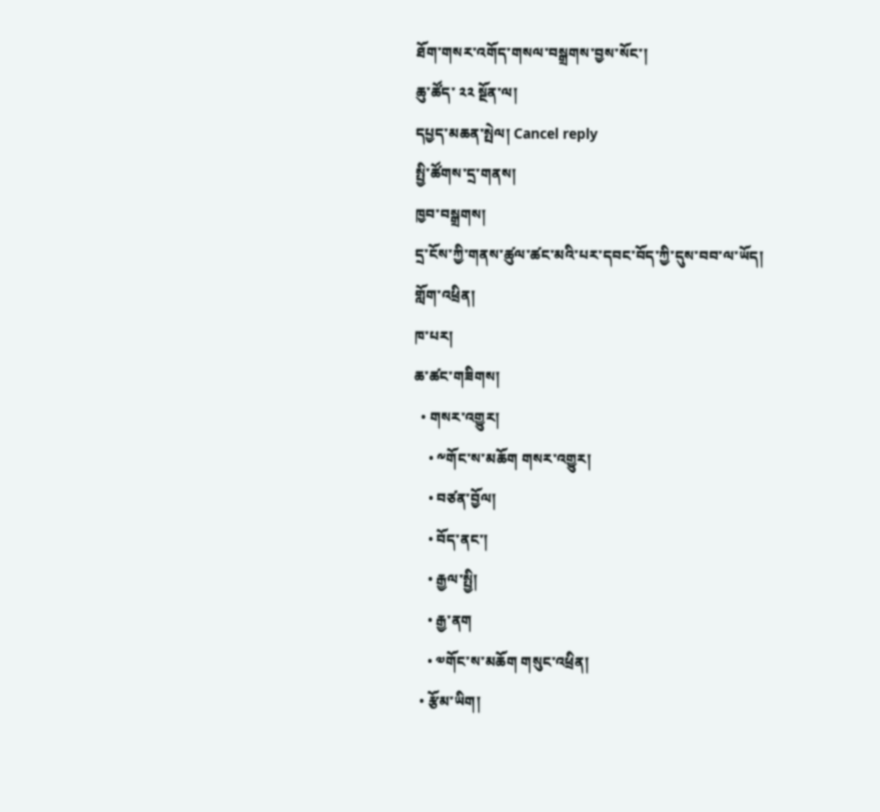ཐོག་གསར་འགོད་གསལ་བསྒྲགས་བྱས་སོང་།
ཆུ་ཚོད་ ༢༢ སྔོན་ལ།
དཔྱད་མཆན་སྤེལ། Cancel reply
སྤྱི་ཚོགས་དྲ་གནས།
ཁྱབ་བསྒྲགས།
དྲ་ངོས་ཀྱི་གནས་ཚུལ་ཚང་མའི་པར་དབང་བོད་ཀྱི་དུས་བབ་ལ་ཡོད།
གློག་འཕྲིན།
ཁ་པར།
ཆ་ཚང་གཟིགས།
  • གསར་འགྱུར།
    • ༸གོང་ས་མཆོག གསར་འགྱུར།
    • བཙན་བྱོལ།
    • བོད་ནང་།
    • རྒྱལ་སྤྱི།
    • རྒྱ་ནག
    • ༧གོང་ས་མཆོག གསུང་འཕྲིན།
  • རྩོམ་ཡིག།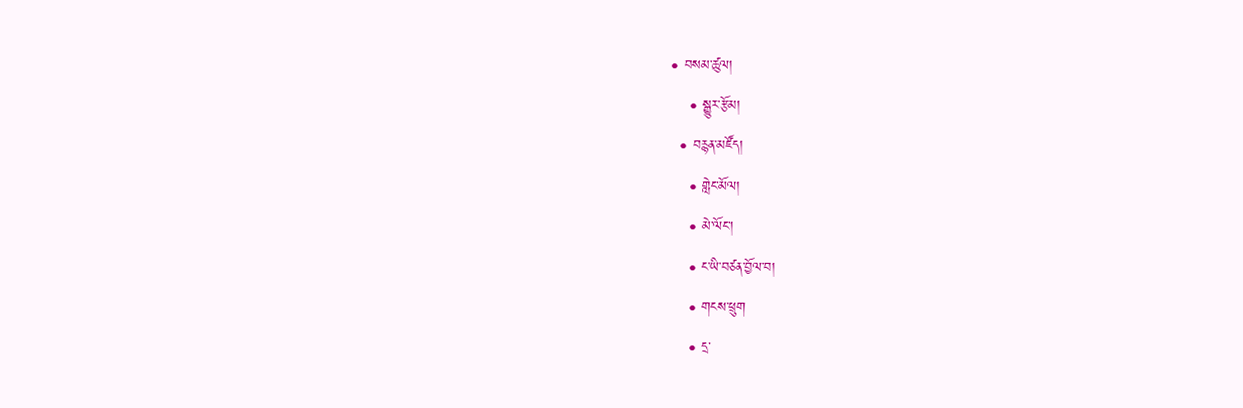• བསམ་ཚུལ།
    • སྒྱུར་རྩོམ།
  • བརྙན་མཛོད།
    • གླེང་མོལ།
    • མེ་ལོང་།
    • ང་ཡི་བཙན་བྱོལ་བ།
    • གངས་ཕྲུག
    • དྲ་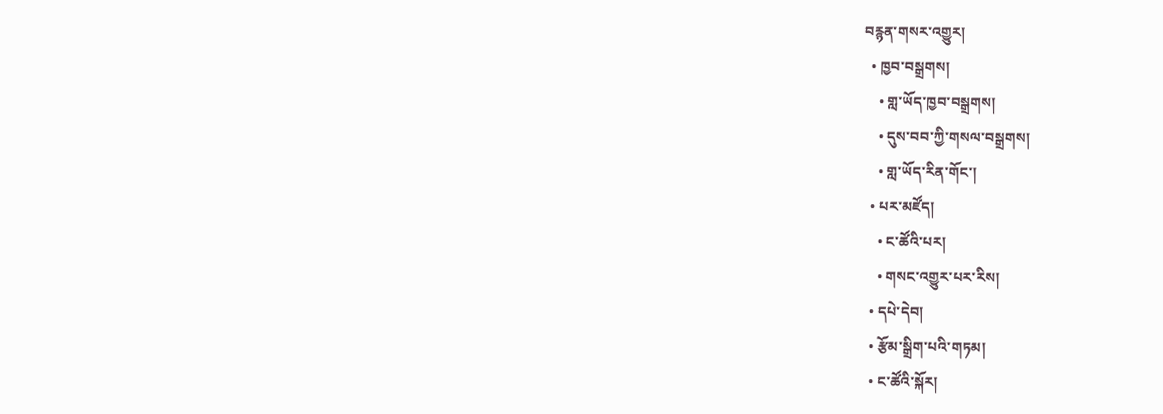བརྙན་གསར་འགྱུར།
  • ཁྱབ་བསྒྲགས།
    • གླ་ཡོད་ཁྱབ་བསྒྲགས།
    • དུས་བབ་ཀྱི་གསལ་བསྒྲགས།
    • གླ་ཡོད་རིན་གོང་།
  • པར་མཛོད།
    • ང་ཚོའི་པར།
    • གསང་འགྱུར་པར་རིས།
  • དཔེ་དེབ།
  • རྩོམ་སྒྲིག་པའི་གཏམ།
  • ང་ཚོའི་སྐོར།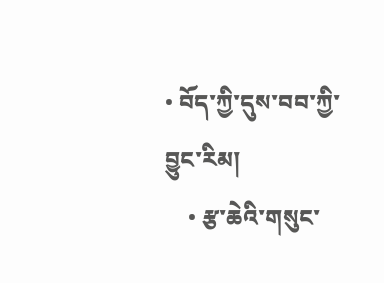• བོད་ཀྱི་དུས་བབ་ཀྱི་བྱུང་རིམ།
    • རྩ་ཆེའི་གསུང་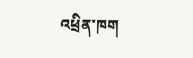འཕྲིན་ཁག